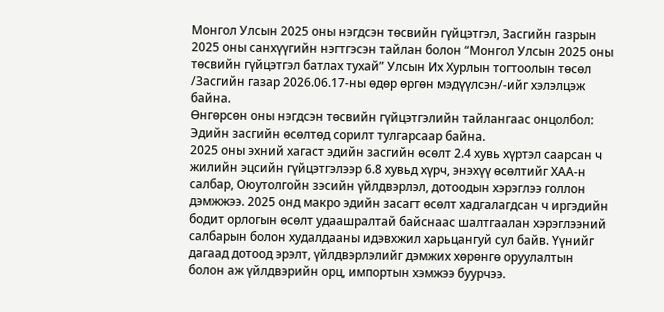Монгол Улсын 2025 оны нэгдсэн төсвийн гүйцэтгэл, Засгийн газрын 2025 оны санхүүгийн нэгтгэсэн тайлан болон “Монгол Улсын 2025 оны төсвийн гүйцэтгэл батлах тухай” Улсын Их Хурлын тогтоолын төсөл /Засгийн газар 2026.06.17-ны өдөр өргөн мэдүүлсэн/-ийг хэлэлцэж байна.
Өнгөрсөн оны нэгдсэн төсвийн гүйцэтгэлийн тайлангаас онцолбол:
Эдийн засгийн өсөлтөд сорилт тулгарсаар байна.
2025 оны эхний хагаст эдийн засгийн өсөлт 2.4 хувь хүртэл саарсан ч жилийн эцсийн гүйцэтгэлээр 6.8 хувьд хүрч, энэхүү өсөлтийг ХАА-н салбар, Оюутолгойн зэсийн үйлдвэрлэл, дотоодын хэрэглээ голлон дэмжжээ. 2025 онд макро эдийн засагт өсөлт хадгалагдсан ч иргэдийн бодит орлогын өсөлт удаашралтай байснаас шалтгаалан хэрэглээний салбарын болон худалдааны идэвхжил харьцангуй сул байв. Үүнийг дагаад дотоод эрэлт, үйлдвэрлэлийг дэмжих хөрөнгө оруулалтын болон аж үйлдвэрийн орц, импортын хэмжээ буурчээ.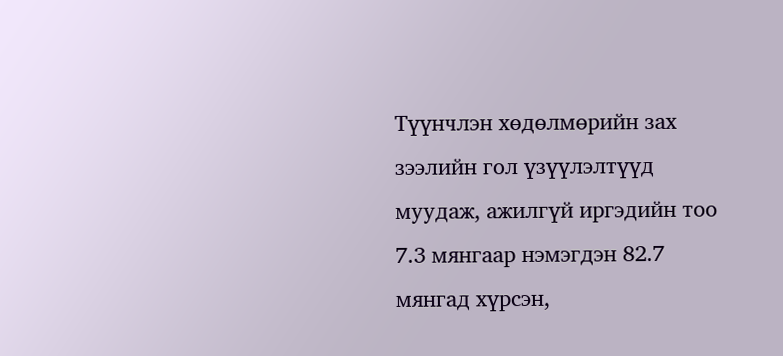Түүнчлэн хөдөлмөрийн зах зээлийн гол үзүүлэлтүүд муудаж, ажилгүй иргэдийн тоо 7.3 мянгаар нэмэгдэн 82.7 мянгад хүрсэн,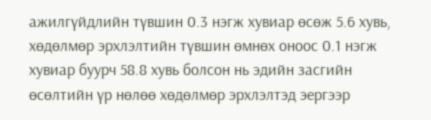ажилгүйдлийн түвшин 0.3 нэгж хувиар өсөж 5.6 хувь, хөдөлмөр эрхлэлтийн түвшин өмнөх оноос 0.1 нэгж хувиар буурч 58.8 хувь болсон нь эдийн засгийн өсөлтийн үр нөлөө хөдөлмөр эрхлэлтэд эергээр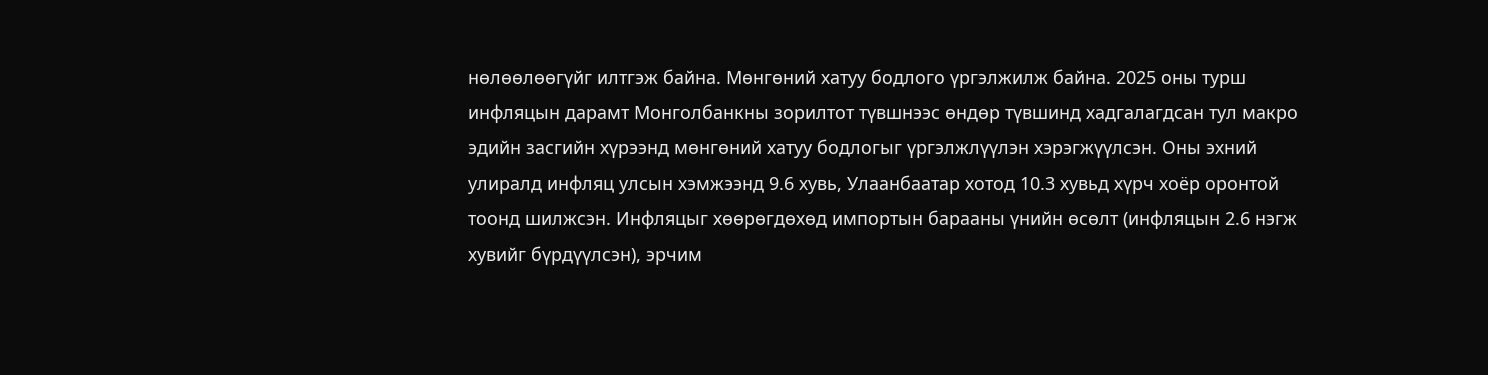нөлөөлөөгүйг илтгэж байна. Мөнгөний хатуу бодлого үргэлжилж байна. 2025 оны турш инфляцын дарамт Монголбанкны зорилтот түвшнээс өндөр түвшинд хадгалагдсан тул макро эдийн засгийн хүрээнд мөнгөний хатуу бодлогыг үргэлжлүүлэн хэрэгжүүлсэн. Оны эхний улиралд инфляц улсын хэмжээнд 9.6 хувь, Улаанбаатар хотод 10.3 хувьд хүрч хоёр оронтой тоонд шилжсэн. Инфляцыг хөөрөгдөхөд импортын барааны үнийн өсөлт (инфляцын 2.6 нэгж хувийг бүрдүүлсэн), эрчим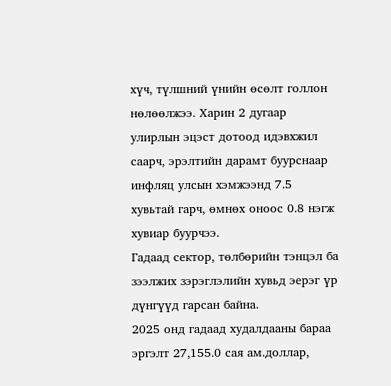хүч, түлшний үнийн өсөлт голлон нөлөөлжээ. Харин 2 дугаар улирлын эцэст дотоод идэвхжил саарч, эрэлтийн дарамт буурснаар инфляц улсын хэмжээнд 7.5 хувьтай гарч, өмнөх оноос 0.8 нэгж хувиар буурчээ.
Гадаад сектор, төлбөрийн тэнцэл ба зээлжих зэрэглэлийн хувьд эерэг үр дүнгүүд гарсан байна.
2025 онд гадаад худалдааны бараа эргэлт 27,155.0 сая ам.доллар,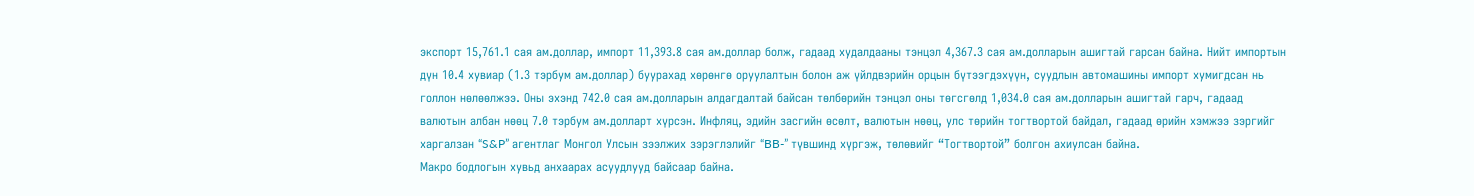экспорт 15,761.1 сая ам.доллар, импорт 11,393.8 сая ам.доллар болж, гадаад худалдааны тэнцэл 4,367.3 сая ам.долларын ашигтай гарсан байна. Нийт импортын дүн 10.4 хувиар (1.3 тэрбум ам.доллар) буурахад хөрөнгө оруулалтын болон аж үйлдвэрийн орцын бүтээгдэхүүн, суудлын автомашины импорт хумигдсан нь голлон нөлөөлжээ. Оны эхэнд 742.0 сая ам.долларын алдагдалтай байсан төлбөрийн тэнцэл оны төгсгөлд 1,034.0 сая ам.долларын ашигтай гарч, гадаад валютын албан нөөц 7.0 тэрбум ам.долларт хүрсэн. Инфляц, эдийн засгийн өсөлт, валютын нөөц, улс төрийн тогтвортой байдал, гадаад өрийн хэмжээ зэргийг харгалзан “S&P” агентлаг Монгол Улсын зээлжих зэрэглэлийг “BB-” түвшинд хүргэж, төлөвийг “Тогтвортой” болгон ахиулсан байна.
Макро бодлогын хувьд анхаарах асуудлууд байсаар байна.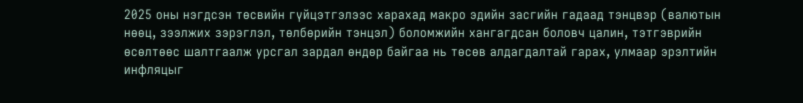2025 оны нэгдсэн төсвийн гүйцэтгэлээс харахад макро эдийн засгийн гадаад тэнцвэр (валютын нөөц, зээлжих зэрэглэл, төлбөрийн тэнцэл) боломжийн хангагдсан боловч цалин, тэтгэврийн өсөлтөөс шалтгаалж урсгал зардал өндөр байгаа нь төсөв алдагдалтай гарах, улмаар эрэлтийн инфляцыг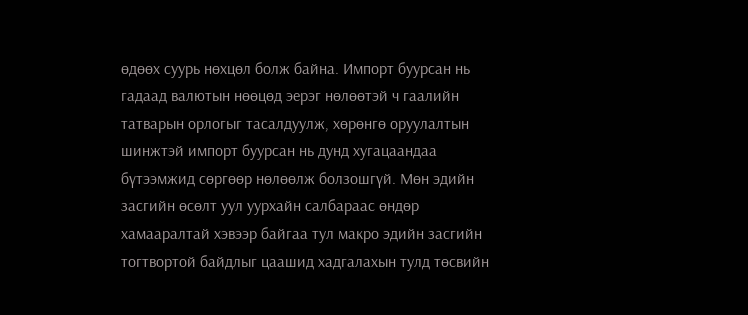өдөөх суурь нөхцөл болж байна. Импорт буурсан нь гадаад валютын нөөцөд эерэг нөлөөтэй ч гаалийн татварын орлогыг тасалдуулж, хөрөнгө оруулалтын шинжтэй импорт буурсан нь дунд хугацаандаа бүтээмжид сөргөөр нөлөөлж болзошгүй. Мөн эдийн засгийн өсөлт уул уурхайн салбараас өндөр хамааралтай хэвээр байгаа тул макро эдийн засгийн тогтвортой байдлыг цаашид хадгалахын тулд төсвийн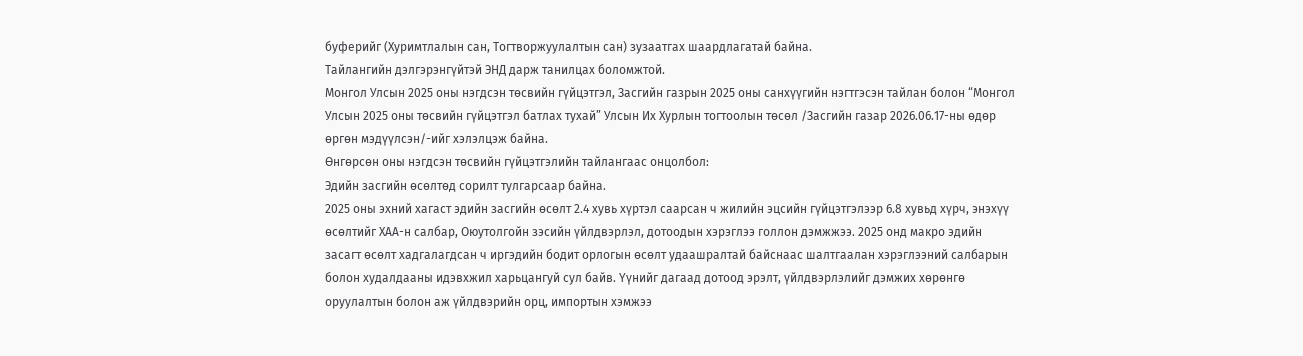буферийг (Хуримтлалын сан, Тогтворжуулалтын сан) зузаатгах шаардлагатай байна.
Тайлангийн дэлгэрэнгүйтэй ЭНД дарж танилцах боломжтой.
Монгол Улсын 2025 оны нэгдсэн төсвийн гүйцэтгэл, Засгийн газрын 2025 оны санхүүгийн нэгтгэсэн тайлан болон “Монгол Улсын 2025 оны төсвийн гүйцэтгэл батлах тухай” Улсын Их Хурлын тогтоолын төсөл /Засгийн газар 2026.06.17-ны өдөр өргөн мэдүүлсэн/-ийг хэлэлцэж байна.
Өнгөрсөн оны нэгдсэн төсвийн гүйцэтгэлийн тайлангаас онцолбол:
Эдийн засгийн өсөлтөд сорилт тулгарсаар байна.
2025 оны эхний хагаст эдийн засгийн өсөлт 2.4 хувь хүртэл саарсан ч жилийн эцсийн гүйцэтгэлээр 6.8 хувьд хүрч, энэхүү өсөлтийг ХАА-н салбар, Оюутолгойн зэсийн үйлдвэрлэл, дотоодын хэрэглээ голлон дэмжжээ. 2025 онд макро эдийн засагт өсөлт хадгалагдсан ч иргэдийн бодит орлогын өсөлт удаашралтай байснаас шалтгаалан хэрэглээний салбарын болон худалдааны идэвхжил харьцангуй сул байв. Үүнийг дагаад дотоод эрэлт, үйлдвэрлэлийг дэмжих хөрөнгө оруулалтын болон аж үйлдвэрийн орц, импортын хэмжээ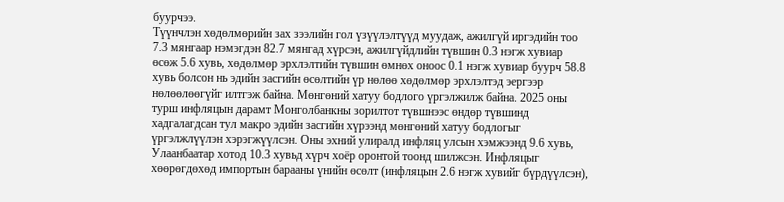буурчээ.
Түүнчлэн хөдөлмөрийн зах зээлийн гол үзүүлэлтүүд муудаж, ажилгүй иргэдийн тоо 7.3 мянгаар нэмэгдэн 82.7 мянгад хүрсэн, ажилгүйдлийн түвшин 0.3 нэгж хувиар өсөж 5.6 хувь, хөдөлмөр эрхлэлтийн түвшин өмнөх оноос 0.1 нэгж хувиар буурч 58.8 хувь болсон нь эдийн засгийн өсөлтийн үр нөлөө хөдөлмөр эрхлэлтэд эергээр нөлөөлөөгүйг илтгэж байна. Мөнгөний хатуу бодлого үргэлжилж байна. 2025 оны турш инфляцын дарамт Монголбанкны зорилтот түвшнээс өндөр түвшинд хадгалагдсан тул макро эдийн засгийн хүрээнд мөнгөний хатуу бодлогыг үргэлжлүүлэн хэрэгжүүлсэн. Оны эхний улиралд инфляц улсын хэмжээнд 9.6 хувь, Улаанбаатар хотод 10.3 хувьд хүрч хоёр оронтой тоонд шилжсэн. Инфляцыг хөөрөгдөхөд импортын барааны үнийн өсөлт (инфляцын 2.6 нэгж хувийг бүрдүүлсэн),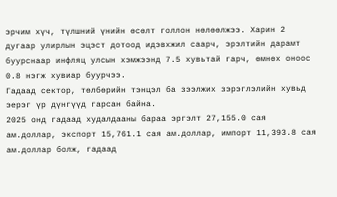эрчим хүч, түлшний үнийн өсөлт голлон нөлөөлжээ. Харин 2 дугаар улирлын эцэст дотоод идэвхжил саарч, эрэлтийн дарамт буурснаар инфляц улсын хэмжээнд 7.5 хувьтай гарч, өмнөх оноос 0.8 нэгж хувиар буурчээ.
Гадаад сектор, төлбөрийн тэнцэл ба зээлжих зэрэглэлийн хувьд эерэг үр дүнгүүд гарсан байна.
2025 онд гадаад худалдааны бараа эргэлт 27,155.0 сая ам.доллар, экспорт 15,761.1 сая ам.доллар, импорт 11,393.8 сая ам.доллар болж, гадаад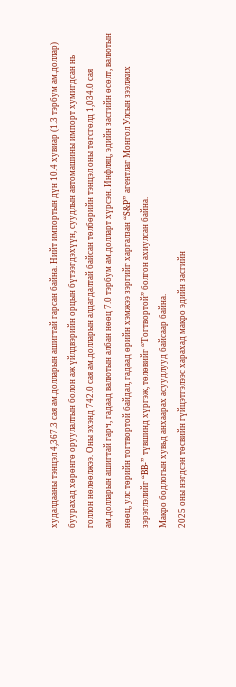худалдааны тэнцэл 4,367.3 сая ам.долларын ашигтай гарсан байна. Нийт импортын дүн 10.4 хувиар (1.3 тэрбум ам.доллар) буурахад хөрөнгө оруулалтын болон аж үйлдвэрийн орцын бүтээгдэхүүн, суудлын автомашины импорт хумигдсан нь голлон нөлөөлжээ. Оны эхэнд 742.0 сая ам.долларын алдагдалтай байсан төлбөрийн тэнцэл оны төгсгөлд 1,034.0 сая ам.долларын ашигтай гарч, гадаад валютын албан нөөц 7.0 тэрбум ам.долларт хүрсэн. Инфляц, эдийн засгийн өсөлт, валютын нөөц, улс төрийн тогтвортой байдал, гадаад өрийн хэмжээ зэргийг харгалзан “S&P” агентлаг Монгол Улсын зээлжих зэрэглэлийг “BB-” түвшинд хүргэж, төлөвийг “Тогтвортой” болгон ахиулсан байна.
Макро бодлогын хувьд анхаарах асуудлууд байсаар байна.
2025 оны нэгдсэн төсвийн гүйцэтгэлээс харахад макро эдийн засгийн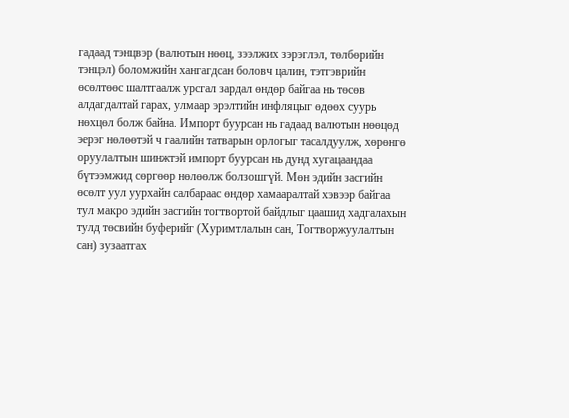гадаад тэнцвэр (валютын нөөц, зээлжих зэрэглэл, төлбөрийн тэнцэл) боломжийн хангагдсан боловч цалин, тэтгэврийн өсөлтөөс шалтгаалж урсгал зардал өндөр байгаа нь төсөв алдагдалтай гарах, улмаар эрэлтийн инфляцыг өдөөх суурь нөхцөл болж байна. Импорт буурсан нь гадаад валютын нөөцөд эерэг нөлөөтэй ч гаалийн татварын орлогыг тасалдуулж, хөрөнгө оруулалтын шинжтэй импорт буурсан нь дунд хугацаандаа бүтээмжид сөргөөр нөлөөлж болзошгүй. Мөн эдийн засгийн өсөлт уул уурхайн салбараас өндөр хамааралтай хэвээр байгаа тул макро эдийн засгийн тогтвортой байдлыг цаашид хадгалахын тулд төсвийн буферийг (Хуримтлалын сан, Тогтворжуулалтын сан) зузаатгах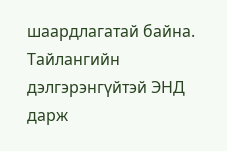шаардлагатай байна.
Тайлангийн дэлгэрэнгүйтэй ЭНД дарж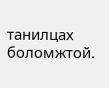танилцах боломжтой.